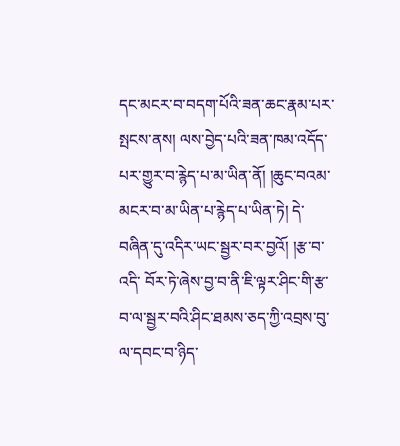དང་མངར་བ་བདག་པོའི་ཟན་ཆང་རྣམ་པར་སྤངས་ནས། ལས་བྱེད་པའི་ཟན་ཁམ་འདོད་པར་གྱུར་བ་རྙེད་པ་མ་ཡིན་ནོ། །ཆུང་བའམ་མངར་བ་མ་ཡིན་པ་རྙེད་པ་ཡིན་ཏེ། དེ་བཞིན་དུ་འདིར་ཡང་སྦྱར་བར་བྱའོ། །རྩ་བ་འདི་ བོར་ཏེ་ཞེས་བྱ་བ་ནི་ཇི་ལྟར་ཤིང་གི་རྩ་བ་ལ་སྦྱར་བའི་ཤིང་ཐམས་ཅད་ཀྱི་འབྲས་བུ་ལ་དབང་བ་ཉིད་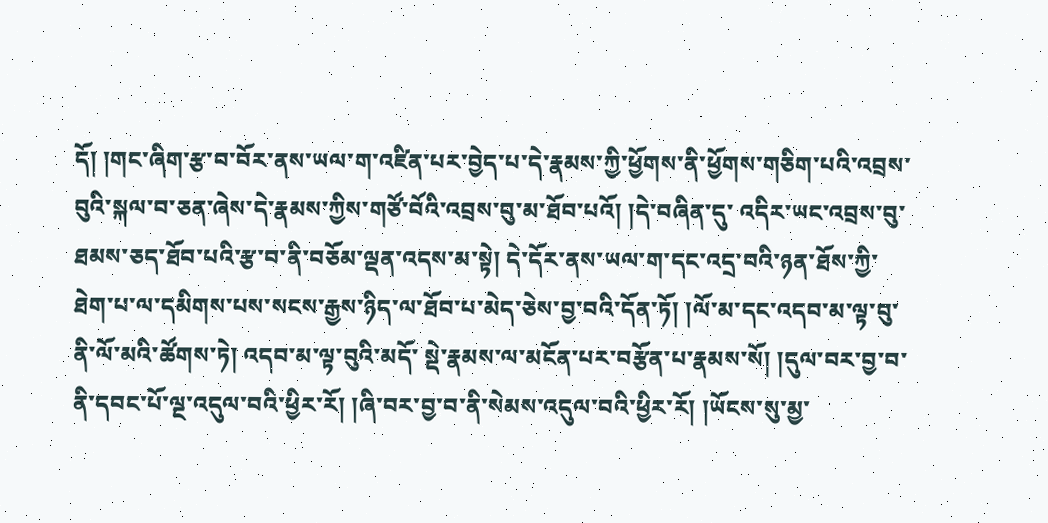དོ། །གང་ཞིག་རྩ་བ་བོར་ནས་ཡལ་ག་འཛིན་པར་བྱེད་པ་དེ་རྣམས་ཀྱི་ཕྱོགས་ནི་ཕྱོགས་གཅིག་པའི་འབྲས་བུའི་སྐལ་བ་ཅན་ཞེས་དེ་རྣམས་ཀྱིས་གཙོ་བོའི་འབྲས་བུ་མ་ཐོབ་པའོ། །དེ་བཞིན་དུ་ འདིར་ཡང་འབྲས་བུ་ཐམས་ཅད་ཐོབ་པའི་རྩ་བ་ནི་བཅོམ་ལྡན་འདས་མ་སྟེ། དེ་དོར་ནས་ཡལ་ག་དང་འདྲ་བའི་ཉན་ཐོས་ཀྱི་ཐེག་པ་ལ་དམིགས་པས་སངས་རྒྱས་ཉིད་ལ་ཐོབ་པ་མེད་ཅེས་བྱ་བའི་དོན་ཏོ། །ལོ་མ་དང་འདབ་མ་ལྟ་བུ་ནི་ལོ་མའི་ཚོགས་ཏེ། འདབ་མ་ལྟ་བུའི་མདོ་ སྡེ་རྣམས་ལ་མངོན་པར་བརྩོན་པ་རྣམས་སོ། །དུལ་བར་བྱ་བ་ནི་དབང་པོ་ལྔ་འདུལ་བའི་ཕྱིར་རོ། །ཞི་བར་བྱ་བ་ནི་སེམས་འདུལ་བའི་ཕྱིར་རོ། །ཡོངས་སུ་མྱ་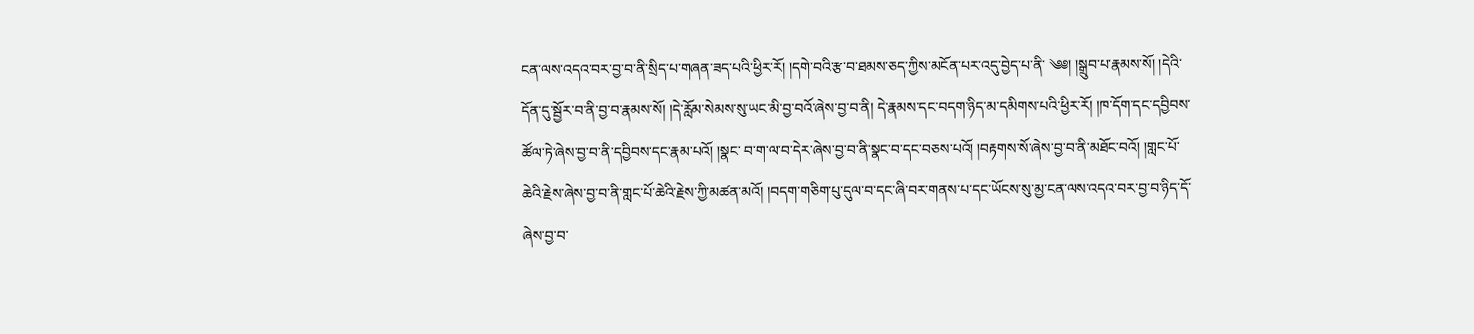ངན་ལས་འདའ་བར་བྱ་བ་ནི་སྲིད་པ་གཞན་ཟད་པའི་ཕྱིར་རོ། །དགེ་བའི་རྩ་བ་ཐམས་ཅད་ཀྱིས་མངོན་པར་འདུ་བྱེད་པ་ནི་ ༄༅། །སྒྲུབ་པ་རྣམས་སོ། །དེའི་དོན་དུ་སྦྱོར་བ་ནི་བྱ་བ་རྣམས་སོ། །དེ་རློམ་སེམས་སུ་ཡང་མི་བྱ་བའོ་ཞེས་བྱ་བ་ནི། དེ་རྣམས་དང་བདག་ཉིད་མ་དམིགས་པའི་ཕྱིར་རོ། །ཁ་དོག་དང་དབྱིབས་ཚོལ་ཏེ་ཞེས་བྱ་བ་ནི་དབྱིབས་དང་རྣམ་པའོ། །སྣང་ བ་ག་ལ་བ་དེར་ཞེས་བྱ་བ་ནི་སྣང་བ་དང་བཅས་པའོ། །བརྟགས་སོ་ཞེས་བྱ་བ་ནི་མཐོང་བའོ། །གླང་པོ་ཆེའི་རྗེས་ཞེས་བྱ་བ་ནི་གླང་པོ་ཆེའི་རྗེས་ཀྱི་མཚན་མའོ། །བདག་གཅིག་པུ་དུལ་བ་དང་ཞི་བར་གནས་པ་དང་ཡོངས་སུ་མྱ་ངན་ལས་འདའ་བར་བྱ་བ་ཉིད་དོ་ཞེས་བྱ་བ་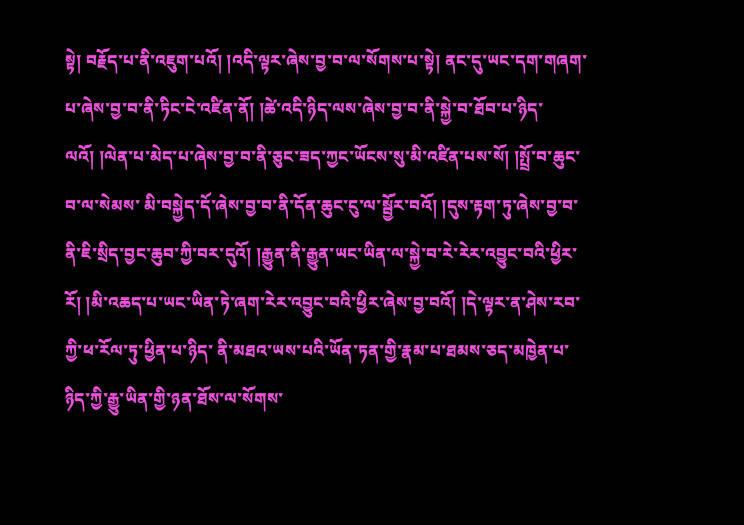སྟེ། བརྗོད་པ་ནི་འཇུག་པའོ། །འདི་ལྟར་ཞེས་བྱ་བ་ལ་སོགས་པ་སྟེ། ནང་དུ་ཡང་དག་གཞག་པ་ཞེས་བྱ་བ་ནི་ཏིང་ངེ་འཛིན་ནོ། །ཚེ་འདི་ཉིད་ལས་ཞེས་བྱ་བ་ནི་སྐྱེ་བ་ཐོབ་པ་ཉིད་ལའོ། །ལེན་པ་མེད་པ་ཞེས་བྱ་བ་ནི་ཅུང་ཟད་ཀྱང་ཡོངས་སུ་མི་འཛིན་པས་སོ། །སྤྲོ་བ་ཆུང་བ་ལ་སེམས་ མི་བསྐྱེད་དོ་ཞེས་བྱ་བ་ནི་དོན་ཆུང་ངུ་ལ་སྦྱོར་བའོ། །དུས་རྟག་ཏུ་ཞེས་བྱ་བ་ནི་ཇི་སྲིད་བྱང་ཆུབ་ཀྱི་བར་དུའོ། །རྒྱུན་ནི་རྒྱུན་ཡང་ཡིན་ལ་སྐྱེ་བ་རེ་རེར་འབྱུང་བའི་ཕྱིར་རོ། །མི་འཆད་པ་ཡང་ཡིན་ཏེ་ཞག་རེར་འབྱུང་བའི་ཕྱིར་ཞེས་བྱ་བའོ། །དེ་ལྟར་ན་ཤེས་རབ་ཀྱི་ཕ་རོལ་ཏུ་ཕྱིན་པ་ཉིད་ ནི་མཐའ་ཡས་པའི་ཡོན་ཏན་གྱི་རྣམ་པ་ཐམས་ཅད་མཁྱེན་པ་ཉིད་ཀྱི་རྒྱུ་ཡིན་གྱི་ཉན་ཐོས་ལ་སོགས་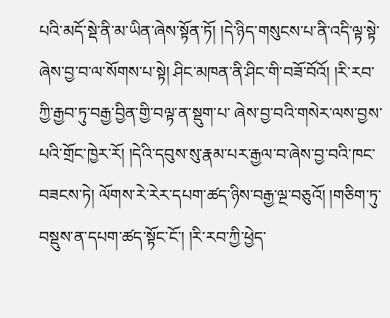པའི་མདོ་སྡེ་ནི་མ་ཡིན་ཞེས་སྟོན་ཏོ། །དེ་ཉིད་གསུངས་པ་ནི་འདི་ལྟ་སྟེ་ཞེས་བྱ་བ་ལ་སོགས་པ་སྟེ། ཤིང་མཁན་ནི་ཤིང་གི་བཟོ་བོའོ། །རི་རབ་ཀྱི་རྒྱབ་ཏུ་བརྒྱ་བྱིན་གྱི་བལྟ་ན་སྡུག་པ་ ཞེས་བྱ་བའི་གསེར་ལས་བྱས་པའི་གྲོང་ཁྱེར་རོ། །དེའི་དབུས་སུ་རྣམ་པར་རྒྱལ་བ་ཞེས་བྱ་བའི་ཁང་བཟངས་ཏེ། ལོགས་རེ་རེར་དཔག་ཚད་ཉིས་བརྒྱ་ལྔ་བཅུའོ། །གཅིག་ཏུ་བསྡུས་ན་དཔག་ཚད་སྟོང་ངོ་། །རི་རབ་ཀྱི་ཕྱེད་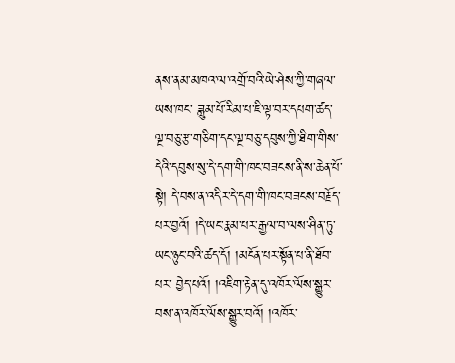ནས་ནམ་མཁའ་ལ་འགྲོ་བའི་ཡེ་ཤེས་ཀྱི་གཞལ་ཡས་ཁང་ ཟླུམ་པོ་རིམ་པ་ཇི་ལྟ་བར་དཔག་ཚད་ལྔ་བཅུ་རྩ་གཅིག་དང་ལྔ་བཅུ་དབུས་ཀྱི་ཐིག་གིས་དེའི་དབུས་སུ་དེ་དག་གི་ཁང་བཟངས་ནི་ས་ཆེན་པོ་སྟེ། དེ་བས་ན་འདིར་དེ་དག་གི་ཁང་བཟངས་བརྗོད་པར་བྱའོ། །དེ་ཡང་རྣམ་པར་རྒྱལ་བ་ལས་ཤིན་ཏུ་ཡང་ཉུང་བའི་ཚད་དོ། །མངོན་པར་སྟོན་པ་ནི་ཐོབ་པར་ བྱེད་པའོ། །འཇིག་རྟེན་དུ་འཁོར་ལོས་སྒྱུར་བས་ན་འཁོར་ལོས་སྒྱུར་བའོ། །འཁོར་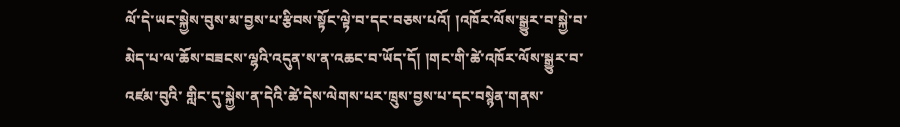ལོ་དེ་ཡང་སྐྱེས་བུས་མ་བྱས་པ་རྩིབས་སྟོང་ལྟེ་བ་དང་བཅས་པའོ། །འཁོར་ལོས་སྒྱུར་བ་སྐྱེ་བ་མེད་པ་ལ་ཆོས་བཟངས་ལྷའི་འདུན་ས་ན་འཆང་བ་ཡོད་དོ། །གང་གི་ཚེ་འཁོར་ལོས་སྒྱུར་བ་འཛམ་བུའི་ གླིང་དུ་སྐྱེས་ན་དེའི་ཚེ་དེས་ལེགས་པར་ཁྲུས་བྱས་པ་དང་བསྙེན་གནས་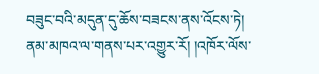བཟུང་བའི་མདུན་དུ་ཆོས་བཟངས་ནས་འོངས་ཏེ། ནམ་མཁའ་ལ་གནས་པར་འགྱུར་རོ། །འཁོར་ལོས་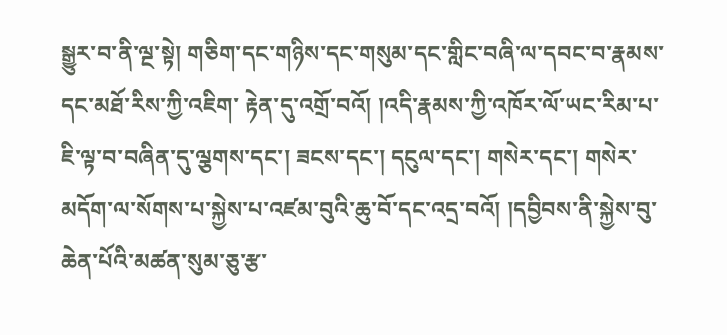སྒྱུར་བ་ནི་ལྔ་སྟེ། གཅིག་དང་གཉིས་དང་གསུམ་དང་གླིང་བཞི་ལ་དབང་བ་རྣམས་དང་མཐོ་རིས་ཀྱི་འཇིག་ རྟེན་དུ་འགྲོ་བའོ། །འདི་རྣམས་ཀྱི་འཁོར་ལོ་ཡང་རིམ་པ་ཇི་ལྟ་བ་བཞིན་དུ་ལྕགས་དང་། ཟངས་དང་། དངུལ་དང་། གསེར་དང་། གསེར་མདོག་ལ་སོགས་པ་སྐྱེས་པ་འཛམ་བུའི་ཆུ་བོ་དང་འདྲ་བའོ། །དབྱིབས་ནི་སྐྱེས་བུ་ཆེན་པོའི་མཚན་སུམ་ཅུ་རྩ་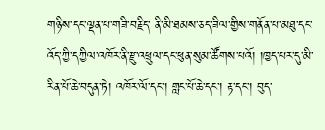གཉིས་དང་ལྡན་པ་གཟི་བརྗིད་ ནི་མི་ཐམས་ཅད་ཟིལ་གྱིས་གནོན་པ་མཐུ་དང་འོད་ཀྱི་དཀྱིལ་འཁོར་ནི་རྫུ་འཕྲུལ་དང་ཕུན་སུམ་ཚོགས་པའོ། །ཁྱད་པར་དུ་མི་རིན་པོ་ཆེ་བདུན་ཏེ། འཁོར་ལོ་དང་། གླང་པོ་ཆེ་དང་། རྟ་དང་། བུད་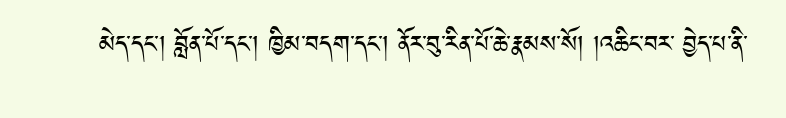མེད་དང་། བློན་པོ་དང་། ཁྱིམ་བདག་དང་། ནོར་བུ་རིན་པོ་ཆེ་རྣམས་སོ། །འཆིང་བར་ བྱེད་པ་ནི་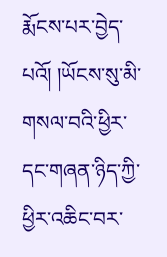རྨོངས་པར་བྱེད་པའོ། །ཡོངས་སུ་མི་གསལ་བའི་ཕྱིར་དང་གཞན་ཉིད་ཀྱི་ཕྱིར་འཆིང་བར་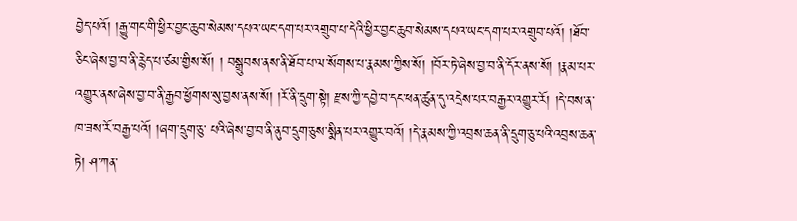བྱེད་པའོ། །རྒྱུ་གང་གི་ཕྱིར་བྱང་ཆུབ་སེམས་དཔའ་ཡང་དག་པར་འགྲུབ་པ་དེའི་ཕྱིར་བྱང་ཆུབ་སེམས་དཔའ་ཡང་དག་པར་འགྲུབ་པའོ། །ཐོབ་ཅིང་ཞེས་བྱ་བ་ནི་རྙེད་པ་ཙམ་གྱིས་སོ། ། བསྒྲུབས་ནས་ནི་ཐོབ་པ་ལ་སོགས་པ་རྣམས་ཀྱིས་སོ། །བོར་ཏེ་ཞེས་བྱ་བ་ནི་དོར་ནས་སོ། །རྣམ་པར་འགྱུར་ནས་ཞེས་བྱ་བ་ནི་རྒྱབ་ཕྱོགས་སུ་བྱས་ནས་སོ། །རོ་ནི་དྲུག་སྟེ། རྫས་ཀྱི་དབྱེ་བ་དང་ཕན་ཚུན་དུ་འདྲེས་པར་བརྒྱར་འགྱུར་རོ། །དེ་བས་ན་ཁ་ཟས་རོ་བརྒྱ་པའོ། །ཞག་དྲུག་ཅུ་ པའི་ཞེས་བྱ་བ་ནི་ནུབ་དྲུག་ཅུས་སྨིན་པར་འགྱུར་བའོ། །དེ་རྣམས་ཀྱི་འབྲས་ཆན་ནི་དྲུག་ཅུ་པའི་འབྲས་ཆན་ཏེ། ཤ་ཀན་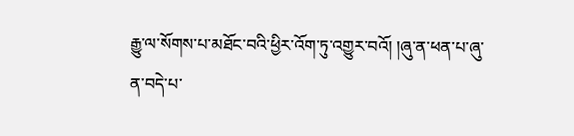རྒྱུ་ལ་སོགས་པ་མཐོང་བའི་ཕྱིར་འོག་ཏུ་འགྱུར་བའོ། །ཞུ་ན་ཕན་པ་ཞུ་ན་བདེ་པ་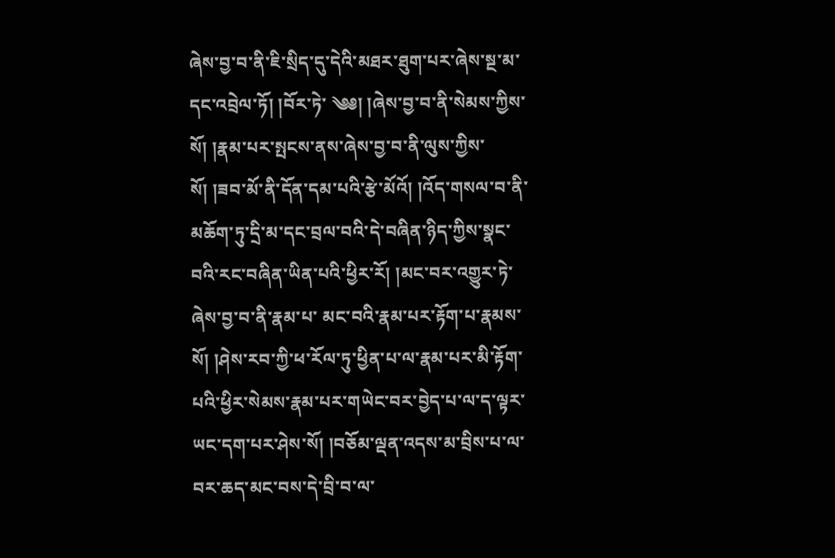ཞེས་བྱ་བ་ནི་ཇི་སྲིད་དུ་དེའི་མཐར་ཐུག་པར་ཞེས་སྔ་མ་དང་འབྲེལ་ཏོ། །བོར་ཏེ་ ༄༅། །ཞེས་བྱ་བ་ནི་སེམས་ཀྱིས་སོ། །རྣམ་པར་སྤངས་ནས་ཞེས་བྱ་བ་ནི་ལུས་ཀྱིས་སོ། །ཟབ་མོ་ནི་དོན་དམ་པའི་རྩེ་མོའོ། །འོད་གསལ་བ་ནི་མཆོག་ཏུ་དྲི་མ་དང་བྲལ་བའི་དེ་བཞིན་ཉིད་ཀྱིས་སྣང་བའི་རང་བཞིན་ཡིན་པའི་ཕྱིར་རོ། །མང་བར་འགྱུར་ཏེ་ཞེས་བྱ་བ་ནི་རྣམ་པ་ མང་བའི་རྣམ་པར་རྟོག་པ་རྣམས་སོ། །ཤེས་རབ་ཀྱི་ཕ་རོལ་ཏུ་ཕྱིན་པ་ལ་རྣམ་པར་མི་རྟོག་པའི་ཕྱིར་སེམས་རྣམ་པར་གཡེང་བར་བྱེད་པ་ལ་ད་ལྟར་ཡང་དག་པར་ཤེས་སོ། །བཅོམ་ལྡན་འདས་མ་བྲིས་པ་ལ་བར་ཆད་མང་བས་དེ་བྲི་བ་ལ་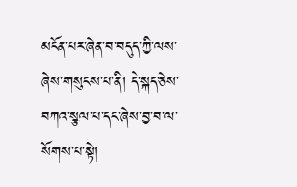མངོན་པར་ཞེན་བ་བདུད་ཀྱི་ལས་ཞེས་གསུངས་པ་ནི། དེ་སྐད་ཅེས་བཀའ་སྩལ་པ་དང་ཞེས་བྱ་བ་ལ་སོགས་པ་སྟེ།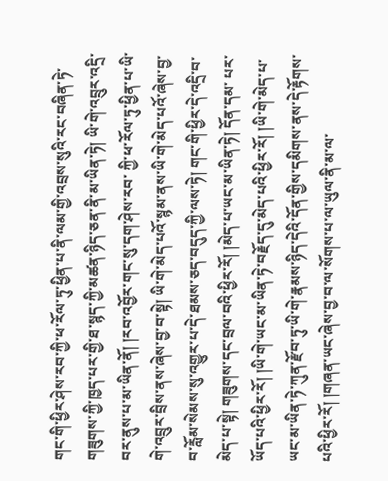གང་གི་ཕྱིར་ཤེས་རབ་ཀྱི་ཕ་རོལ་ཏུ་ཕྱིན་པ་ནི་ལམ་གྱི་འབྲས་སུའི་རང་བཞིན་ཏེ་གཟུགས་ཀྱི་ཁྱད་པར་གྱི་ཐ་སྙད་ཀྱི་མཚན་ཉིད་ཅན་ནི་མ་ཡིན་ཏེ། ཡི་གེ་འབྲུར་འདྲི་བར་ནུས་པ་མ་ཡིན་ནོ། །རབ་འབྱོར་གང་སུ་དག་ཤེས་རབ་ ཀྱི་ཕ་རོལ་ཏུ་ཕྱིན་པ་ཡི་གེ་འབྲུར་བྲིས་ནས་ཞེས་བྱ་བ་སྟེ། ཡི་གེ་མེད་པའོ་སྙམ་ནས་ཡི་གེ་མེད་པའོ་ཞེས་བྱ་བ་རློམ་སེམས་སུ་འགྱུར་པ་དེ་ཐམས་ཅད་བདུད་ཀྱི་ལས་ཏེ། གང་གི་ཕྱིར་དེ་འདྲི་བ་མེད་པ་སྟེ། གཟུགས་དང་བྲལ་བའི་ཕྱིར་རོ། །མེད་པ་ཡང་མ་ཡིན་ཏེ། དོན་དམ་ པར་ཡོད་པའི་ཕྱིར་རོ། །ཡི་གེ་ཡང་མ་ཡིན་ཏེ་བརྗོད་དུ་མེད་པའི་ཕྱིར་རོ། །ཡི་གེ་མེད་པ་ཡང་མ་ཡིན་ཏེ་ཀུན་རྫོབ་ཏུ་ཡི་གེ་རྣམས་ཉིད་དེའི་དོན་གྱིས་དམིགས་ནས་དེ་རྟོགས་པའི་ཕྱིར་རོ། །གཞན་ཡང་ཞེས་བྱ་བ་ལ་སོགས་པ་ལ་ཡུལ་ནི་མ་ལ་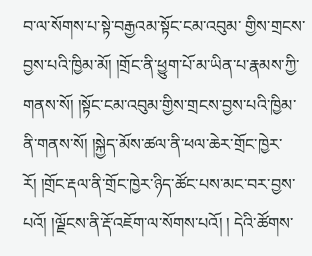བ་ལ་སོགས་པ་སྟེ་བརྒྱའམ་སྟོང་ངམ་འབུམ་ གྱིས་གྲངས་བྱས་པའི་ཁྱིམ་མོ། །གྲོང་ནི་ཕྱུག་པོ་མ་ཡིན་པ་རྣམས་ཀྱི་གནས་སོ། །སྟོང་ངམ་འབུམ་གྱིས་གྲངས་བྱས་པའི་ཁྱིམ་ནི་གནས་སོ། །སྐྱེད་མོས་ཚལ་ནི་ཕལ་ཆེར་གྲོང་ཁྱེར་རོ། །གྲོང་རྡལ་ནི་གྲོང་ཁྱེར་ཉིད་ཚོང་པས་མང་བར་བྱས་པའོ། །ལྗོངས་ནི་རྡོ་འཇོག་ལ་སོགས་པའོ། ། དེའི་ཚོགས་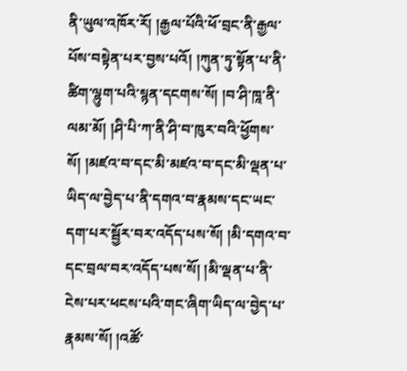ནི་ཡུལ་འཁོར་རོ། །རྒྱལ་པོའི་ཕོ་བྲང་ནི་རྒྱལ་པོས་བསྟེན་པར་བྱས་པའོ། །ཀུན་ཏུ་སྟོན་པ་ནི་ཚིག་ལྷུག་པའི་སྙན་དངགས་སོ། །བ་ཤི་ཁཱ་ནི་ལམ་མོ། །ཤི་པི་ཀ་ནི་ཤི་བ་ཁུར་བའི་ཕྱོགས་སོ། །མཛའ་བ་དང་མི་མཛའ་བ་དང་མི་ལྡན་པ་ཡིད་ལ་བྱེད་པ་ནི་དགའ་བ་རྣམས་དང་ཡང་ དག་པར་སྦྱོར་བར་འདོད་པས་སོ། །མི་དགའ་བ་དང་བྲལ་བར་འདོད་པས་སོ། །མི་ལྡན་པ་ནི་ངེས་པར་ཕངས་པའི་གང་ཞིག་ཡིད་ལ་བྱེད་པ་རྣམས་སོ། །འཚོ་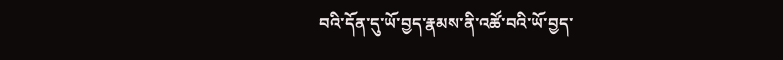བའི་དོན་དུ་ཡོ་བྱད་རྣམས་ནི་འཚོ་བའི་ཡོ་བྱད་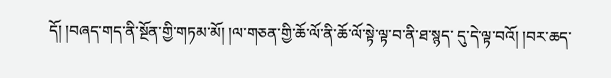དོ། །བཞད་གད་ནི་སྔོན་གྱི་གཏམ་མོ། །ལ་གཅན་གྱི་ཆོ་ལོ་ནི་ཆོ་ལོ་སྟེ་ལྟ་བ་ནི་ཐ་སྙད་ དུ་དེ་ལྟ་བའོ། །བར་ཆད་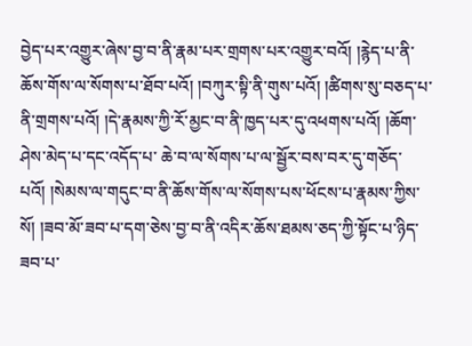བྱེད་པར་འགྱུར་ཞེས་བྱ་བ་ནི་རྣམ་པར་གྲགས་པར་འགྱུར་བའོ། །རྙེད་པ་ནི་ཆོས་གོས་ལ་སོགས་པ་ཐོབ་པའོ། །བཀུར་སྟི་ནི་གུས་པའོ། །ཚིགས་སུ་བཅད་པ་ནི་གྲགས་པའོ། །དེ་རྣམས་ཀྱི་རོ་མྱང་བ་ནི་ཁྱད་པར་དུ་འཕགས་པའོ། །ཆོག་ཤེས་མེད་པ་དང་འདོད་པ་ ཆེ་བ་ལ་སོགས་པ་ལ་སྦྱོར་བས་བར་དུ་གཅོད་པའོ། །སེམས་ལ་གདུང་བ་ནི་ཆོས་གོས་ལ་སོགས་པས་ཕོངས་པ་རྣམས་ཀྱིས་སོ། །ཟབ་མོ་ཟབ་པ་དག་ཅེས་བྱ་བ་ནི་འདིར་ཆོས་ཐམས་ཅད་ཀྱི་སྟོང་པ་ཉིད་ཟབ་པ་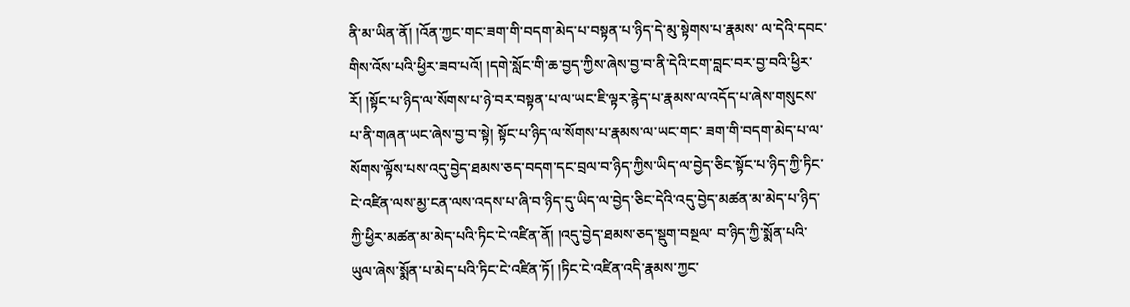ནི་མ་ཡིན་ནོ། །འོན་ཀྱང་གང་ཟག་གི་བདག་མེད་པ་བསྟན་པ་ཉིད་དེ་མུ་སྟེགས་པ་རྣམས་ ལ་དེའི་དབང་གིས་འོས་པའི་ཕྱིར་ཟབ་པའོ། །དགེ་སློང་གི་ཆ་བྱད་ཀྱིས་ཞེས་བྱ་བ་ནི་དེའི་ངག་བླང་བར་བྱ་བའི་ཕྱིར་རོ། །སྟོང་པ་ཉིད་ལ་སོགས་པ་ཉེ་བར་བསྟན་པ་ལ་ཡང་ཇི་ལྟར་རྙེད་པ་རྣམས་ལ་འདོད་པ་ཞེས་གསུངས་པ་ནི་གཞན་ཡང་ཞེས་བྱ་བ་སྟེ། སྟོང་པ་ཉིད་ལ་སོགས་པ་རྣམས་ལ་ཡང་གང་ ཟག་གི་བདག་མེད་པ་ལ་སོགས་ལྟོས་པས་འདུ་བྱེད་ཐམས་ཅད་བདག་དང་བྲལ་བ་ཉིད་ཀྱིས་ཡིད་ལ་བྱེད་ཅིང་སྟོང་པ་ཉིད་ཀྱི་ཏིང་ངེ་འཛིན་ལས་མྱ་ངན་ལས་འདས་པ་ཞི་བ་ཉིད་དུ་ཡིད་ལ་བྱེད་ཅིང་དེའི་འདུ་བྱེད་མཚན་མ་མེད་པ་ཉིད་ཀྱི་ཕྱིར་མཚན་མ་མེད་པའི་ཏིང་ངེ་འཛིན་ནོ། །འདུ་བྱེད་ཐམས་ཅད་སྡུག་བསྔལ་ བ་ཉིད་ཀྱི་སྨོན་པའི་ཡུལ་ཞེས་སྨོན་པ་མེད་པའི་ཏིང་ངེ་འཛིན་ཏོ། །ཏིང་ངེ་འཛིན་འདི་རྣམས་ཀྱང་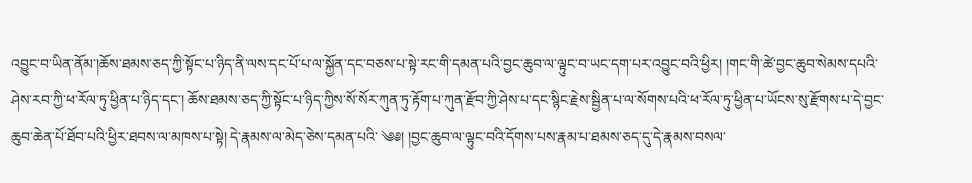འབྱུང་བ་ཡིན་ནོམ་།ཆོས་ཐམས་ཅད་ཀྱི་སྟོང་པ་ཉིད་ནི་ལས་དང་པོ་པ་ལ་སྐྱོན་དང་བཅས་པ་སྟེ་རང་གི་དམན་པའི་བྱང་ཆུབ་ལ་ལྟུང་བ་ཡང་དག་པར་འབྱུང་བའི་ཕྱིར། །གང་གི་ཚེ་བྱང་ཆུབ་སེམས་དཔའི་ ཤེས་རབ་ཀྱི་ཕ་རོལ་ཏུ་ཕྱིན་པ་ཉིད་དང་། ཆོས་ཐམས་ཅད་ཀྱི་སྟོང་པ་ཉིད་ཀྱིས་སོ་སོར་ཀུན་ཏུ་རྟོག་པ་ཀུན་རྫོབ་ཀྱི་ཤེས་པ་དང་སྙིང་རྗེས་སྦྱིན་པ་ལ་སོགས་པའི་ཕ་རོལ་ཏུ་ཕྱིན་པ་ཡོངས་སུ་རྫོགས་པ་དེ་བྱང་ཆུབ་ཆེན་པོ་ཐོབ་པའི་ཕྱིར་ཐབས་ལ་མཁས་པ་སྟེ། དེ་རྣམས་ལ་མེད་ཅེས་དམན་པའི་ ༄༅། །བྱང་ཆུབ་ལ་ལྟུང་བའི་དོགས་པས་རྣམ་པ་ཐམས་ཅད་དུ་དེ་རྣམས་བསལ་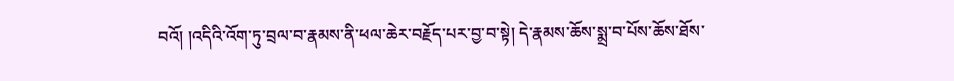བའོ། །འདིའི་འོག་ཏུ་བྲལ་བ་རྣམས་ནི་ཕལ་ཆེར་བརྗོད་པར་བྱ་བ་སྟེ། དེ་རྣམས་ཆོས་སྨྲ་བ་པོས་ཆོས་ཐོས་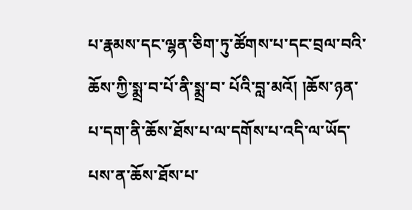པ་རྣམས་དང་ལྷན་ཅིག་ཏུ་ཚོགས་པ་དང་བྲལ་བའི་ཆོས་ཀྱི་སྨྲ་བ་པོ་ནི་སྨྲ་བ་ པོའི་བླ་མའོ། །ཆོས་ཉན་པ་དག་ནི་ཆོས་ཐོས་པ་ལ་དགོས་པ་འདི་ལ་ཡོད་པས་ན་ཆོས་ཐོས་པ་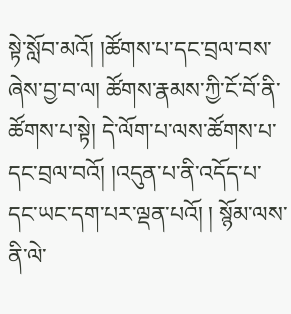སྟེ་སློབ་མའོ། །ཚོགས་པ་དང་བྲལ་བས་ཞེས་བྱ་བ་ལ། ཚོགས་རྣམས་ཀྱི་ངོ་བོ་ནི་ཚོགས་པ་སྟེ། དེ་ལོག་པ་ལས་ཚོགས་པ་དང་བྲལ་བའོ། །འདུན་པ་ནི་འདོད་པ་དང་ཡང་དག་པར་ལྡན་པའོ། ། སྙོམ་ལས་ནི་ལེ་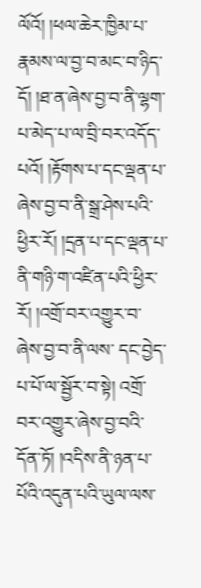ལོའོ། །ཕལ་ཆེར་ཁྱིམ་པ་རྣམས་ལ་བྱ་བ་མང་བ་ཉིད་དོ། །ཐ་ན་ཞེས་བྱ་བ་ནི་ལྷག་པ་མེད་པ་ལ་བྲི་བར་འདོད་པའོ། །རྟོགས་པ་དང་ལྡན་པ་ཞེས་བྱ་བ་ནི་སྒྲ་ཤེས་པའི་ཕྱིར་རོ། །དྲན་པ་དང་ལྡན་པ་ནི་གཉི་ག་འཛིན་པའི་ཕྱིར་རོ། །འགྲོ་བར་འགྱུར་བ་ཞེས་བྱ་བ་ནི་ལས་ དང་བྱེད་པ་པོ་ལ་སྦྱོར་བ་སྟེ། འགྲོ་བར་འགྱུར་ཞེས་བྱ་བའི་དོན་ཏོ། །འདིས་ནི་ཉན་པ་པོའི་འདུན་པའི་ཡུལ་ལས་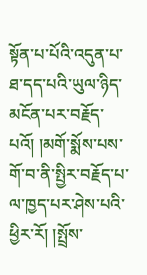སྟོན་པ་པོའི་འདུན་པ་ཐ་དད་པའི་ཡུལ་ཉིད་མངོན་པར་བརྗོད་པའོ། །མགོ་སྨོས་པས་གོ་བ་ནི་སྤྱིར་བརྗོད་པ་ལ་ཁྱད་པར་ཤེས་པའི་ཕྱིར་རོ། །སྤྲོས་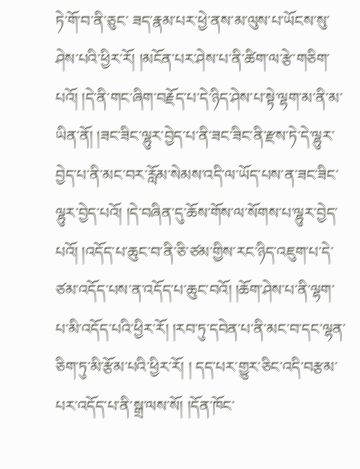ཏེ་གོ་བ་ནི་ཅུང་ ཟད་རྣམ་པར་ཕྱེ་ནས་མ་ལུས་པ་ཡོངས་སུ་ཤེས་པའི་ཕྱིར་རོ། །མངོན་པར་ཤེས་པ་ནི་ཚིག་ལ་རྩེ་གཅིག་པའོ། །དེ་ནི་གང་ཞིག་བརྗོད་པ་དེ་ཉིད་ཤེས་པ་སྟེ་ལྷག་མ་ནི་མ་ཡིན་ནོ། །ཟང་ཟིང་ལྷུར་བྱེད་པ་ནི་ཟང་ཟིང་ནི་རྫས་ཏེ་དེ་ལྷུར་བྱེད་པ་ནི་མང་བར་རློམ་སེམས་འདི་ལ་ཡོད་པས་ན་ཟང་ཟིང་ ལྷུར་བྱེད་པའོ། །དེ་བཞིན་དུ་ཆོས་གོས་ལ་སོགས་པ་ལྷུར་བྱེད་པའོ། །འདོད་པ་ཆུང་བ་ནི་ཅི་ཙམ་གྱིས་རང་ཉིད་འཇུག་པ་དེ་ཙམ་འདོད་པས་ན་འདོད་པ་ཆུང་བའོ། །ཆོག་ཤེས་པ་ནི་ལྷག་པ་མི་འདོད་པའི་ཕྱིར་རོ། །རབ་ཏུ་དབེན་པ་ནི་མང་བ་དང་ལྷན་ཅིག་ཏུ་མི་རྩོམ་པའི་ཕྱིར་རོ། ། དད་པར་གྱུར་ཅིང་འདི་བརྩམ་པར་འདོད་པ་ནི་སྒྲ་ལས་སོ། །དོན་ཁོང་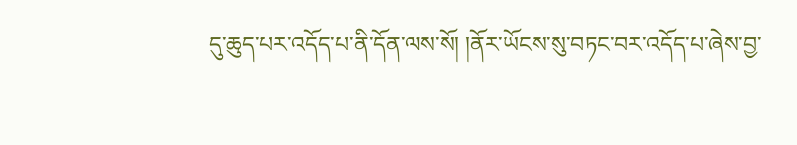དུ་ཆུད་པར་འདོད་པ་ནི་དོན་ལས་སོ། །ནོར་ཡོངས་སུ་བཏང་བར་འདོད་པ་ཞེས་བྱ་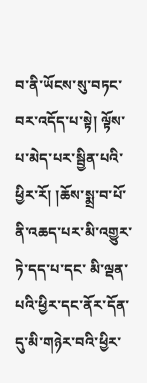བ་ནི་ཡོངས་སུ་བཏང་བར་འདོད་པ་སྟེ། ལྟོས་པ་མེད་པར་སྦྱིན་པའི་ཕྱིར་རོ། །ཆོས་སྨྲ་བ་པོ་ནི་འཆད་པར་མི་འགྱུར་ཏེ་དད་པ་དང་ མི་ལྡན་པའི་ཕྱིར་དང་ནོར་དོན་དུ་མི་གཉེར་བའི་ཕྱིར་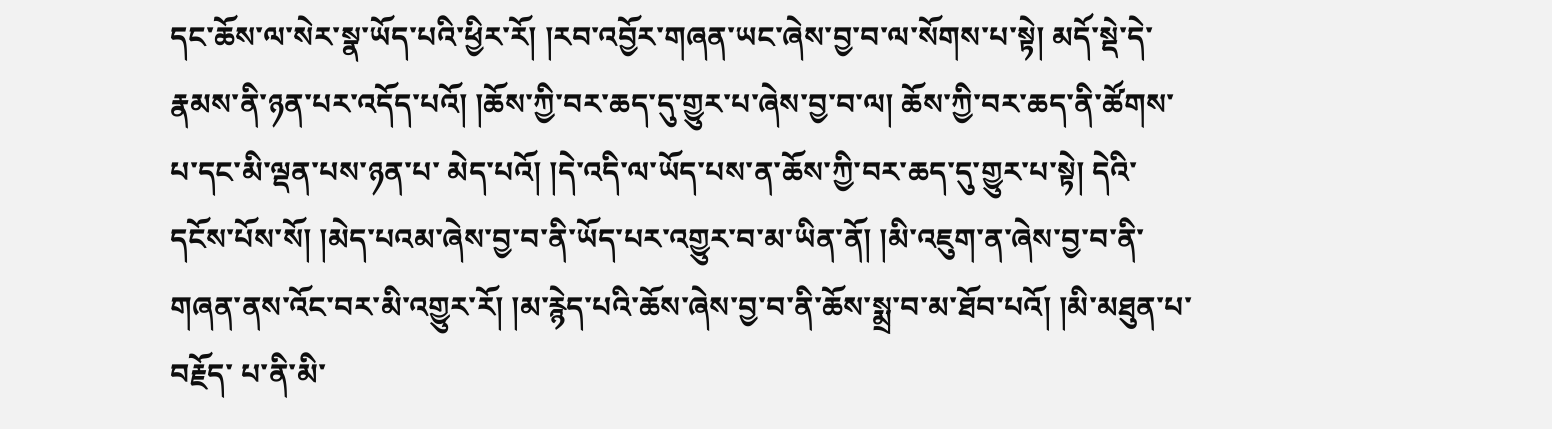དང་ཆོས་ལ་སེར་སྣ་ཡོད་པའི་ཕྱིར་རོ། །རབ་འབྱོར་གཞན་ཡང་ཞེས་བྱ་བ་ལ་སོགས་པ་སྟེ། མདོ་སྡེ་དེ་རྣམས་ནི་ཉན་པར་འདོད་པའོ། །ཆོས་ཀྱི་བར་ཆད་དུ་གྱུར་པ་ཞེས་བྱ་བ་ལ། ཆོས་ཀྱི་བར་ཆད་ནི་ཚོགས་པ་དང་མི་ལྡན་པས་ཉན་པ་ མེད་པའོ། །དེ་འདི་ལ་ཡོད་པས་ན་ཆོས་ཀྱི་བར་ཆད་དུ་གྱུར་པ་སྟེ། དེའི་དངོས་པོས་སོ། །མེད་པའམ་ཞེས་བྱ་བ་ནི་ཡོད་པར་འགྱུར་བ་མ་ཡིན་ནོ། །མི་འཇུག་ན་ཞེས་བྱ་བ་ནི་གཞན་ནས་འོང་བར་མི་འགྱུར་རོ། །མ་རྙེད་པའི་ཆོས་ཞེས་བྱ་བ་ནི་ཆོས་སྨྲ་བ་མ་ཐོབ་པའོ། །མི་མཐུན་པ་བརྗོད་ པ་ནི་མི་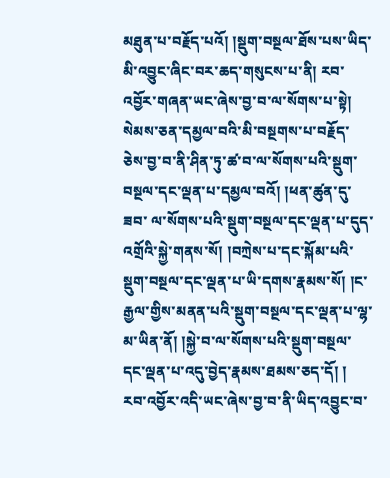མཐུན་པ་བརྗོད་པའོ། །སྡུག་བསྔལ་ཐོས་པས་ཡིད་མི་འབྱུང་ཞིང་བར་ཆད་གསུངས་པ་ནི། རབ་འབྱོར་གཞན་ཡང་ཞེས་བྱ་བ་ལ་སོགས་པ་སྟེ། སེམས་ཅན་དམྱལ་བའི་མི་བསྔགས་པ་བརྗོད་ཅེས་བྱ་བ་ནི་ཤིན་ཏུ་ཚ་བ་ལ་སོགས་པའི་སྡུག་བསྔལ་དང་ལྡན་པ་དམྱལ་བའོ། །ཕན་ཚུན་དུ་ཟབ་ ལ་སོགས་པའི་སྡུག་བསྔལ་དང་ལྡན་པ་དུད་འགྲོའི་སྐྱེ་གནས་སོ། །བཀྲེས་པ་དང་སྐོམ་པའི་སྡུག་བསྔལ་དང་ལྡན་པ་ཡི་དགས་རྣམས་སོ། །ང་རྒྱལ་གྱིས་མནན་པའི་སྡུག་བསྔལ་དང་ལྡན་པ་ལྷ་མ་ཡིན་ནོ། །སྐྱེ་བ་ལ་སོགས་པའི་སྡུག་བསྔལ་དང་ལྡན་པ་འདུ་བྱེད་རྣམས་ཐམས་ཅད་དོ། ། རབ་འབྱོར་འདི་ཡང་ཞེས་བྱ་བ་ནི་ཡིད་འབྱུང་བ་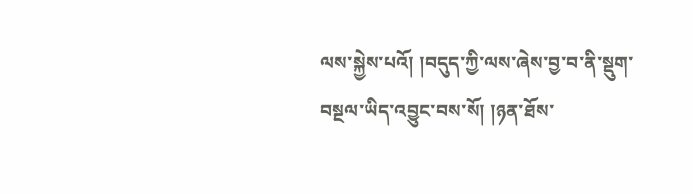ལས་སྐྱེས་པའོ། །བདུད་ཀྱི་ལས་ཞེས་བྱ་བ་ནི་སྡུག་བསྔལ་ཡིད་འབྱུང་བས་སོ། །ཉན་ཐོས་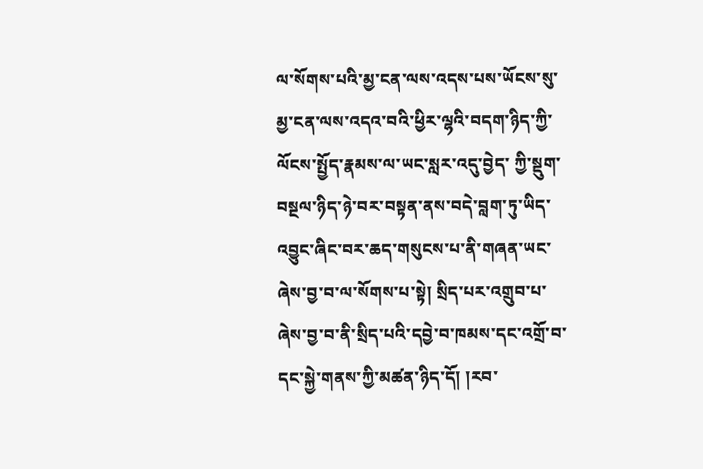ལ་སོགས་པའི་མྱ་ངན་ལས་འདས་པས་ཡོངས་སུ་མྱ་ངན་ལས་འདའ་བའི་ཕྱིར་ལྷའི་བདག་ཉིད་ཀྱི་ལོངས་སྤྱོད་རྣམས་ལ་ཡང་སླར་འདུ་བྱེད་ ཀྱི་སྡུག་བསྔལ་ཉིད་ཉེ་བར་བསྟན་ནས་བདེ་བླག་ཏུ་ཡིད་འབྱུང་ཞིང་བར་ཆད་གསུངས་པ་ནི་གཞན་ཡང་ཞེས་བྱ་བ་ལ་སོགས་པ་སྟེ། སྲིད་པར་འགྲུབ་པ་ཞེས་བྱ་བ་ནི་སྲིད་པའི་དབྱེ་བ་ཁམས་དང་འགྲོ་བ་དང་སྐྱེ་གནས་ཀྱི་མཚན་ཉིད་དོ། །རབ་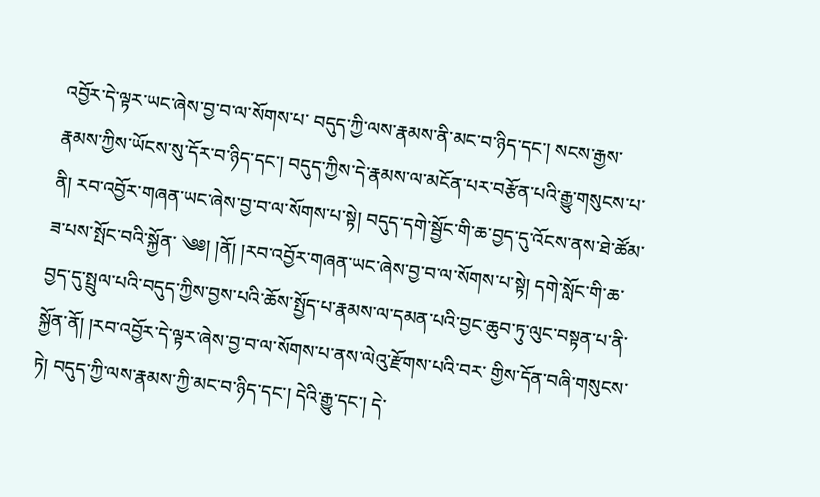འབྱོར་དེ་ལྟར་ཡང་ཞེས་བྱ་བ་ལ་སོགས་པ་ བདུད་ཀྱི་ལས་རྣམས་ནི་མང་བ་ཉིད་དང་། སངས་རྒྱས་རྣམས་ཀྱིས་ཡོངས་སུ་དོར་བ་ཉིད་དང་། བདུད་ཀྱིས་དེ་རྣམས་ལ་མངོན་པར་བརྩོན་པའི་རྒྱུ་གསུངས་པ་ནི། རབ་འབྱོར་གཞན་ཡང་ཞེས་བྱ་བ་ལ་སོགས་པ་སྟེ། བདུད་དགེ་སྦྱོང་གི་ཆ་བྱད་དུ་འོངས་ནས་ཐེ་ཚོམ་ཟ་པས་སྤོང་བའི་སྐྱོན་ ༄༅། །ནོ། །རབ་འབྱོར་གཞན་ཡང་ཞེས་བྱ་བ་ལ་སོགས་པ་སྟེ། དགེ་སློང་གི་ཆ་བྱད་དུ་སྤྲུལ་པའི་བདུད་ཀྱིས་བྱས་པའི་ཆོས་སྤྱོད་པ་རྣམས་ལ་དམན་པའི་བྱང་ཆུབ་ཏུ་ལུང་བསྟན་པ་ནི་སྐྱོན་ནོ། །རབ་འབྱོར་དེ་ལྟར་ཞེས་བྱ་བ་ལ་སོགས་པ་ནས་ལེའུ་རྫོགས་པའི་བར་ གྱིས་དོན་བཞི་གསུངས་ཏེ། བདུད་ཀྱི་ལས་རྣམས་ཀྱི་མང་བ་ཉིད་དང་། དེའི་རྒྱུ་དང་། དེ་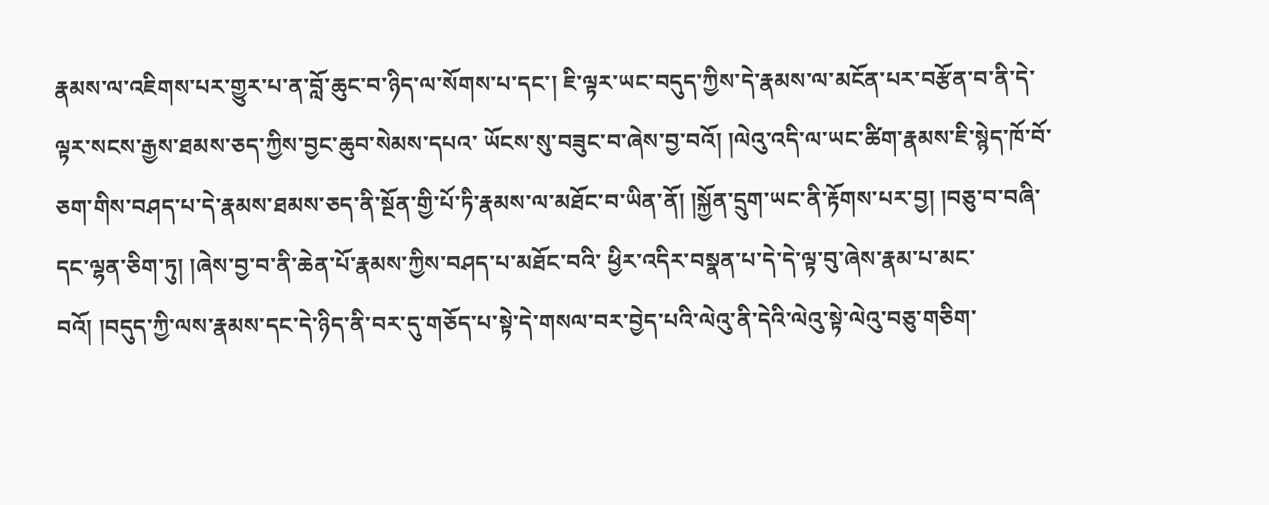རྣམས་ལ་འཇིགས་པར་གྱུར་པ་ན་བློ་ཆུང་བ་ཉིད་ལ་སོགས་པ་དང་། ཇི་ལྟར་ཡང་བདུད་ཀྱིས་དེ་རྣམས་ལ་མངོན་པར་བརྩོན་བ་ནི་དེ་ལྟར་སངས་རྒྱས་ཐམས་ཅད་ཀྱིས་བྱང་ཆུབ་སེམས་དཔའ་ ཡོངས་སུ་བཟུང་བ་ཞེས་བྱ་བའོ། །ལེའུ་འདི་ལ་ཡང་ཚིག་རྣམས་ཇི་སྙེད་ཁོ་བོ་ཅག་གིས་བཤད་པ་དེ་རྣམས་ཐམས་ཅད་ནི་སྔོན་གྱི་པོ་ཏི་རྣམས་ལ་མཐོང་བ་ཡིན་ནོ། །སྐྱོན་དྲུག་ཡང་ནི་རྟོགས་པར་བྱ། །བཅུ་བ་བཞི་དང་ལྷན་ཅིག་ཏུ། །ཞེས་བྱ་བ་ནི་ཆེན་པོ་རྣམས་ཀྱིས་བཤད་པ་མཐོང་བའི་ ཕྱིར་འདིར་བསྣན་པ་དེ་དེ་ལྟ་བུ་ཞེས་རྣམ་པ་མང་བའོ། །བདུད་ཀྱི་ལས་རྣམས་དང་དེ་ཉིད་ནི་བར་དུ་གཅོད་པ་སྟེ་དེ་གསལ་བར་བྱེད་པའི་ལེའུ་ནི་དེའི་ལེའུ་སྟེ་ལེའུ་བཅུ་གཅིག་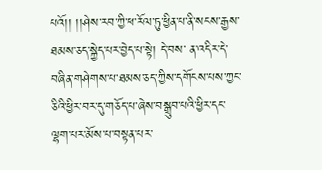པའོ།། །།ཤེས་རབ་ཀྱི་ཕ་རོལ་ཏུ་ཕྱིན་པ་ནི་སངས་རྒྱས་ཐམས་ཅད་སྐྱེད་པར་བྱེད་པ་སྟེ། དེ་བས་ ན་འདིར་དེ་བཞིན་གཤེགས་པ་ཐམས་ཅད་ཀྱིས་དགོངས་པས་ཀྱང་ཅིའི་ཕྱིར་བར་དུ་གཅོད་པ་ཞེས་བསྒྲུབ་པའི་ཕྱིར་དང་ལྷག་པར་མོས་པ་བསྟན་པར་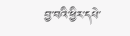བྱ་བའི་ཕྱིར་དཔེ་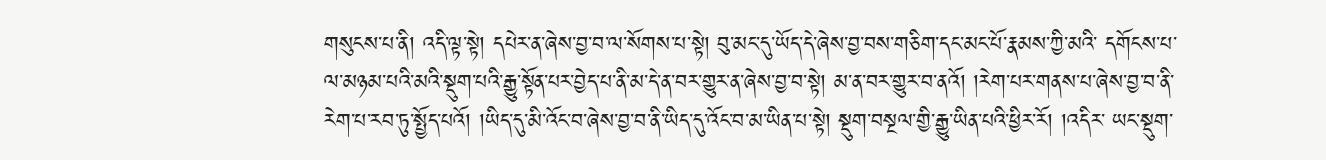གསུངས་པ་ནི། འདི་ལྟ་སྟེ། དཔེར་ན་ཞེས་བྱ་བ་ལ་སོགས་པ་སྟེ། བུ་མང་དུ་ཡོད་དེ་ཞེས་བྱ་བས་གཅིག་དང་མང་པོ་རྣམས་ཀྱི་མའི་ དགོངས་པ་ལ་མཉམ་པའི་མའི་སྡུག་པའི་རྒྱུ་སྟོན་པར་བྱེད་པ་ནི་མ་དེ་ན་བར་གྱུར་ན་ཞེས་བྱ་བ་སྟེ། མ་ན་བར་གྱུར་བ་ནའོ། །རེག་པར་གནས་པ་ཞེས་བྱ་བ་ནི་རེག་པ་རབ་ཏུ་སྤྱོད་པའོ། །ཡིད་དུ་མི་འོང་བ་ཞེས་བྱ་བ་ནི་ཡིད་དུ་འོང་བ་མ་ཡིན་པ་སྟེ། སྡུག་བསྔལ་གྱི་རྒྱུ་ཡིན་པའི་ཕྱིར་རོ། །འདིར་ ཡང་སྡུག་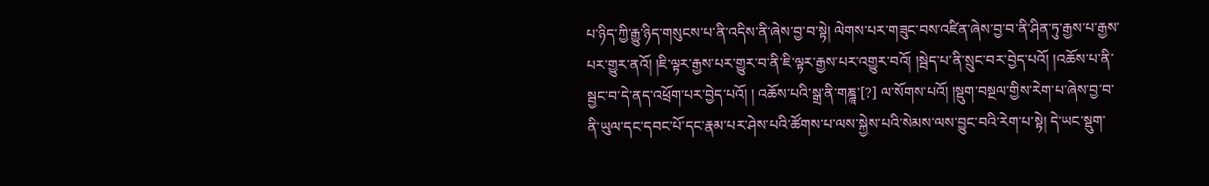པ་ཉིད་ཀྱི་རྒྱུ་ཉིད་གསུངས་པ་ནི་འདིས་ནི་ཞེས་བྱ་བ་སྟེ། ལེགས་པར་གཟུང་བས་འཛིན་ཞེས་བྱ་བ་ནི་ཤིན་ཏུ་རྒྱས་པ་རྒྱས་པར་གྱུར་ནའོ། །ཇི་ལྟར་རྒྱས་པར་གྱུར་བ་ནི་ཇི་ལྟར་རྒྱས་པར་འགྱུར་བའོ། །སྦེད་པ་ནི་སྲུང་བར་བྱེད་པའོ། །འཆོས་པ་ནི་སྦྱང་བ་དེ་ནད་འཕྲོག་པར་བྱེད་པའོ། ། འཆོས་པའི་སྒྲ་ནི་གཎྜཱ་[?] ལ་སོགས་པའོ། །སྡུག་བསྔལ་གྱིས་རེག་པ་ཞེས་བྱ་བ་ནི་ཡུལ་དང་དབང་པོ་དང་རྣམ་པར་ཤེས་པའི་ཚོགས་པ་ལས་སྐྱེས་པའི་སེམས་ལས་བྱུང་བའི་རེག་པ་སྟེ། དེ་ཡང་སྡུག་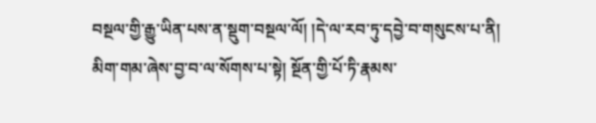བསྔལ་གྱི་རྒྱུ་ཡིན་པས་ན་སྡུག་བསྔལ་ལོ། །དེ་ལ་རབ་ཏུ་དབྱེ་བ་གསུངས་པ་ནི། མིག་གམ་ཞེས་བྱ་བ་ལ་སོགས་པ་སྟེ། སྔོན་གྱི་པོ་ཏི་རྣམས་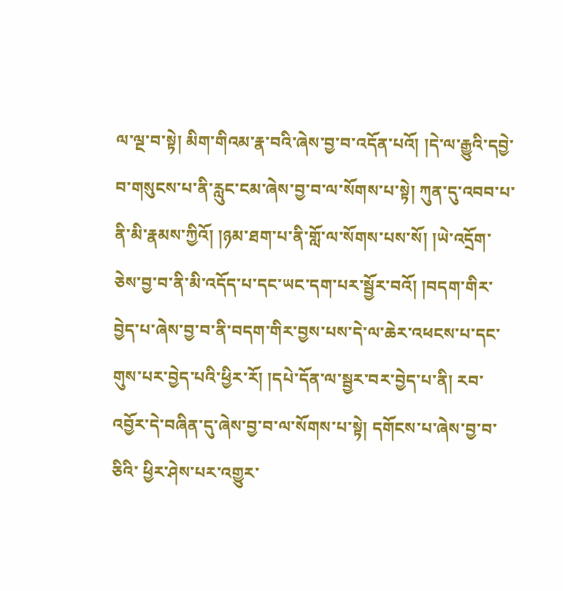ལ་ལྔ་བ་སྟེ། མིག་གིའམ་རྣ་བའི་ཞེས་བྱ་བ་འདོན་པའོ། །དེ་ལ་རྒྱུའི་དབྱེ་བ་གསུངས་པ་ནི་རླུང་ངམ་ཞེས་བྱ་བ་ལ་སོགས་པ་སྟེ། ཀུན་དུ་འབབ་པ་ནི་མི་རྣམས་ཀྱིའོ། །ཉམ་ཐག་པ་ནི་གློ་ལ་སོགས་པས་སོ། །ཡེ་འདྲོག་ ཅེས་བྱ་བ་ནི་མི་འདོད་པ་དང་ཡང་དག་པར་སྦྱོར་བའོ། །བདག་གིར་བྱེད་པ་ཞེས་བྱ་བ་ནི་བདག་གིར་བྱས་པས་དེ་ལ་ཆེར་འཕངས་པ་དང་གུས་པར་བྱེད་པའི་ཕྱིར་རོ། །དཔེ་དོན་ལ་སྦྱར་བར་བྱེད་པ་ནི། རབ་འབྱོར་དེ་བཞིན་དུ་ཞེས་བྱ་བ་ལ་སོགས་པ་སྟེ། དགོངས་པ་ཞེས་བྱ་བ་ཅིའི་ ཕྱིར་ཤེས་པར་འགྱུར་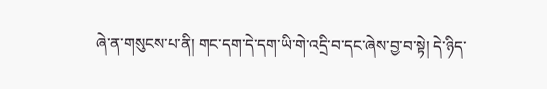ཞེ་ན་གསུངས་པ་ནི། གང་དག་དེ་དག་ཡི་གེ་འདྲི་བ་དང་ཞེས་བྱ་བ་སྟེ། དེ་ཉིད་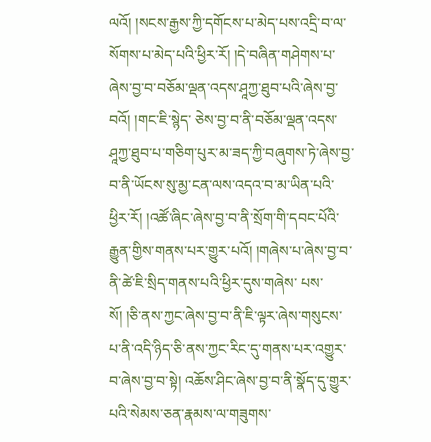ལའོ། །སངས་རྒྱས་ཀྱི་དགོངས་པ་མེད་པས་འདྲི་བ་ལ་སོགས་པ་མེད་པའི་ཕྱིར་རོ། །དེ་བཞིན་གཤེགས་པ་ཞེས་བྱ་བ་བཅོམ་ལྡན་འདས་ཤཱཀྱ་ཐུབ་པའི་ཞེས་བྱ་བའོ། །གང་ཇི་སྙེད་ ཅེས་བྱ་བ་ནི་བཅོམ་ལྡན་འདས་ཤཱཀྱ་ཐུབ་པ་གཅིག་པུར་མ་ཟད་ཀྱི་བཞུགས་ཏེ་ཞེས་བྱ་བ་ནི་ཡོངས་སུ་མྱ་ངན་ལས་འདའ་བ་མ་ཡིན་པའི་ཕྱིར་རོ། །འཚོ་ཞིང་ཞེས་བྱ་བ་ནི་སྲོག་གི་དབང་པོའི་རྒྱུན་གྱིས་གནས་པར་གྱུར་པའོ། །གཞེས་པ་ཞེས་བྱ་བ་ནི་ཚེ་ཇི་སྲིད་གནས་པའི་ཕྱིར་དུས་གཞེས་ པས་སོ། །ཅི་ནས་ཀྱང་ཞེས་བྱ་བ་ནི་ཇི་ལྟར་ཞེས་གསུངས་པ་ནི་འདི་ཉིད་ཅི་ནས་ཀྱང་རིང་དུ་གནས་པར་འགྱུར་བ་ཞེས་བྱ་བ་སྟེ། འཆོས་ཤིང་ཞེས་བྱ་བ་ནི་སྣོད་དུ་གྱུར་པའི་སེམས་ཅན་རྣམས་ལ་གཟུགས་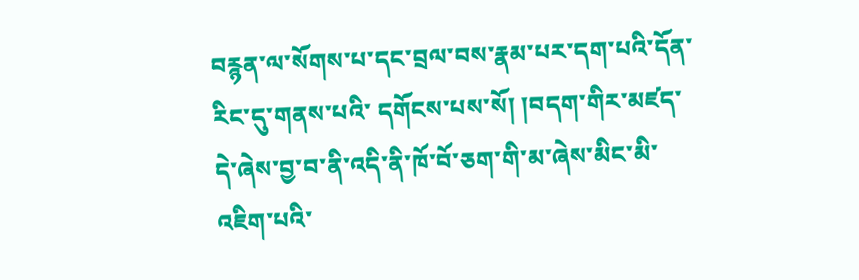བརྙན་ལ་སོགས་པ་དང་བྲལ་བས་རྣམ་པར་དག་པའི་དོན་རིང་དུ་གནས་པའི་ དགོངས་པས་སོ། །བདག་གིར་མཛད་དེ་ཞེས་བྱ་བ་ནི་འདི་ནི་ཁོ་བོ་ཅག་གི་མ་ཞེས་མིང་མི་འཇིག་པའི་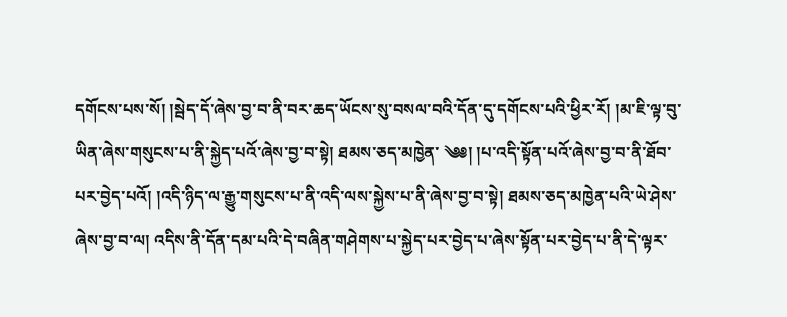དགོངས་པས་སོ། །སྦེད་དོ་ཞེས་བྱ་བ་ནི་བར་ཆད་ཡོངས་སུ་བསལ་བའི་དོན་དུ་དགོངས་པའི་ཕྱིར་རོ། །མ་ཇི་ལྟ་བུ་ཡིན་ཞེས་གསུངས་པ་ནི་སྐྱེད་པའོ་ཞེས་བྱ་བ་སྟེ། ཐམས་ཅད་མཁྱེན་ ༄༅། །པ་འདི་སྟོན་པའོ་ཞེས་བྱ་བ་ནི་ཐོབ་པར་བྱེད་པའོ། །འདི་ཉིད་ལ་རྒྱུ་གསུངས་པ་ནི་འདི་ལས་སྐྱེས་པ་ནི་ཞེས་བྱ་བ་སྟེ། ཐམས་ཅད་མཁྱེན་པའི་ཡེ་ཤེས་ཞེས་བྱ་བ་ལ། འདིས་ནི་དོན་དམ་པའི་དེ་བཞིན་གཤེགས་པ་སྐྱེད་པར་བྱེད་པ་ཞེས་སྟོན་པར་བྱེད་པ་ནི་དེ་ལྟར་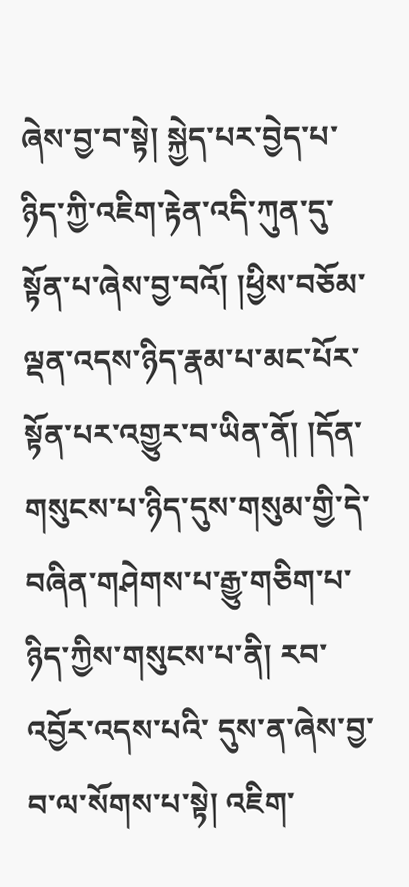ཞེས་བྱ་བ་སྟེ། སྐྱེད་པར་བྱེད་པ་ཉིད་ཀྱི་འཇིག་རྟེན་འདི་ཀུན་དུ་སྟོན་པ་ཞེས་བྱ་བའོ། །ཕྱིས་བཅོམ་ལྡན་འདས་ཉིད་རྣམ་པ་མང་པོར་སྟོན་པར་འགྱུར་བ་ཡིན་ནོ། །དོན་གསུངས་པ་ཉིད་དུས་གསུམ་གྱི་དེ་བཞིན་གཤེགས་པ་རྒྱུ་གཅིག་པ་ཉིད་ཀྱིས་གསུངས་པ་ནི། རབ་འབྱོར་འདས་པའི་ དུས་ན་ཞེས་བྱ་བ་ལ་སོགས་པ་སྟེ། འཇིག་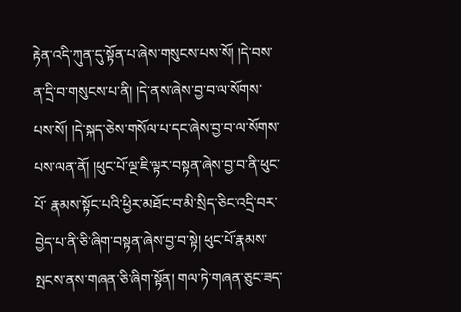རྟེན་འདི་ཀུན་དུ་སྟོན་པ་ཞེས་གསུངས་པས་སོ། །དེ་བས་ན་དྲི་བ་གསུངས་པ་ནི། །དེ་ནས་ཞེས་བྱ་བ་ལ་སོགས་པས་སོ། །དེ་སྐད་ཅེས་གསོལ་པ་དང་ཞེས་བྱ་བ་ལ་སོགས་པས་ལན་ནོ། །ཕུང་པོ་ལྔ་ཇི་ལྟར་བསྟན་ཞེས་བྱ་བ་ནི་ཕུང་པོ་ རྣམས་སྟོང་པའི་ཕྱིར་མཐོང་བ་མི་སྲིད་ཅིང་འདྲི་བར་བྱེད་པ་ནི་ཅི་ཞིག་བསྟན་ཞེས་བྱ་བ་སྟེ། ཕུང་པོ་རྣམས་སྤངས་ནས་གཞན་ཅི་ཞིག་སྟོན། གལ་ཏེ་གཞན་ཅུང་ཟད་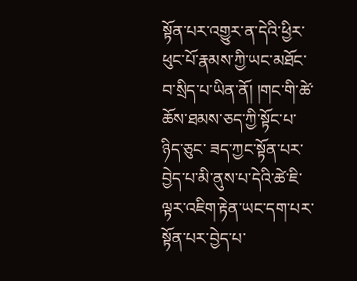སྟོན་པར་འགྱུར་ན་དེའི་ཕྱིར་ཕུང་པོ་རྣམས་ཀྱི་ཡང་མཐོང་བ་སྲིད་པ་ཡིན་ནོ། །གང་གི་ཚེ་ཆོས་ཐམས་ཅད་ཀྱི་སྟོང་པ་ཉིད་ཅུང་ ཟད་ཀྱང་སྟོན་པར་བྱེད་པ་མི་ནུས་པ་དེའི་ཚེ་ཇི་ལྟར་འཇིག་རྟེན་ཡང་དག་པར་སྟོན་པར་བྱེད་པ་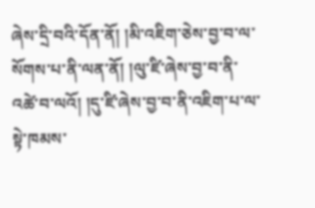ཞེས་དྲི་བའི་དོན་ནོ། །མི་འཇིག་ཅེས་བྱ་བ་ལ་སོགས་པ་ནི་ལན་ནོ། །ལུ་ཛི་ཞེས་བྱ་བ་ནི་འཚེ་བ་ལའོ། །དུ་ཛི་ཞེས་བྱ་བ་ནི་འཇིག་པ་ལ་སྟེ་ཁམས་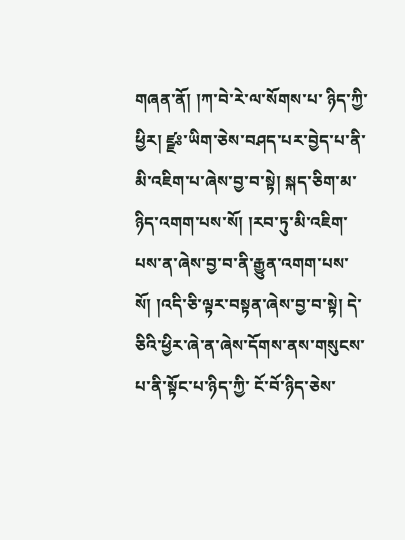གཞན་ནོ། །ཀ་བེ་རེ་ལ་སོགས་པ་ ཉིད་ཀྱི་ཕྱིར། ཛྫཿ་ཡིག་ཅེས་བཤད་པར་བྱེད་པ་ནི་མི་འཇིག་པ་ཞེས་བྱ་བ་སྟེ། སྐད་ཅིག་མ་ཉིད་འགག་པས་སོ། །རབ་ཏུ་མི་འཇིག་པས་ན་ཞེས་བྱ་བ་ནི་རྒྱུན་འགག་པས་སོ། །འདི་ཅི་ལྟར་བསྟན་ཞེས་བྱ་བ་སྟེ། དེ་ཅིའི་ཕྱིར་ཞེ་ན་ཞེས་དོགས་ནས་གསུངས་པ་ནི་སྟོང་པ་ཉིད་ཀྱི་ ངོ་བོ་ཉིད་ཅེས་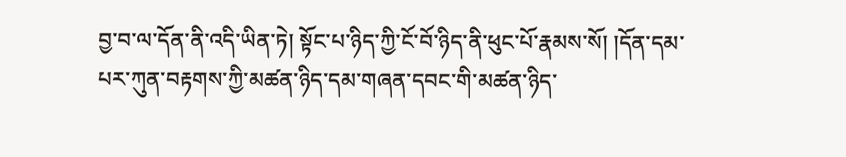བྱ་བ་ལ་དོན་ནི་འདི་ཡིན་ཏེ། སྟོང་པ་ཉིད་ཀྱི་ངོ་བོ་ཉིད་ནི་ཕུང་པོ་རྣམས་སོ། །དོན་དམ་པར་ཀུན་བརྟགས་ཀྱི་མཚན་ཉིད་དམ་གཞན་དབང་གི་མཚན་ཉིད་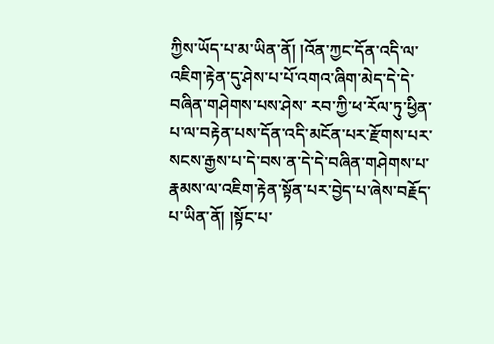ཀྱིས་ཡོད་པ་མ་ཡིན་ནོ། །འོན་ཀྱང་དོན་འདི་ལ་འཇིག་རྟེན་དུ་ཤེས་པ་པོ་འགའ་ཞིག་མེད་དེ་དེ་བཞིན་གཤེགས་པས་ཤེས་ རབ་ཀྱི་ཕ་རོལ་ཏུ་ཕྱིན་པ་ལ་བརྟེན་པས་དོན་འདི་མངོན་པར་རྫོགས་པར་སངས་རྒྱས་པ་དེ་བས་ན་དེ་དེ་བཞིན་གཤེགས་པ་རྣམས་ལ་འཇིག་རྟེན་སྟོན་པར་བྱེད་པ་ཞེས་བརྗོད་པ་ཡིན་ནོ། །སྟོང་པ་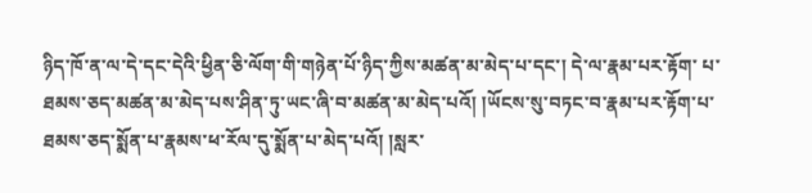ཉིད་ཁོ་ན་ལ་དེ་དང་དེའི་ཕྱིན་ཅི་ལོག་གི་གཉེན་པོ་ཉིད་ཀྱིས་མཚན་མ་མེད་པ་དང་། དེ་ལ་རྣམ་པར་རྟོག་ པ་ཐམས་ཅད་མཚན་མ་མེད་པས་ཤིན་ཏུ་ཡང་ཞི་བ་མཚན་མ་མེད་པའོ། །ཡོངས་སུ་བཏང་བ་རྣམ་པར་རྟོག་པ་ཐམས་ཅད་སྨོན་པ་རྣམས་ཕ་རོལ་དུ་སྨོན་པ་མེད་པའོ། །སླར་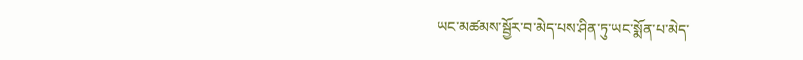ཡང་མཚམས་སྦྱོར་བ་མེད་པས་ཤིན་ཏུ་ཡང་སྨོན་པ་མེད་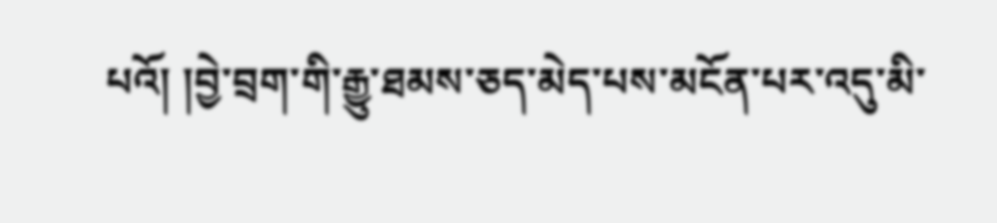པའོ། །བྱེ་བྲག་གི་རྒྱུ་ཐམས་ཅད་མེད་པས་མངོན་པར་འདུ་མི་